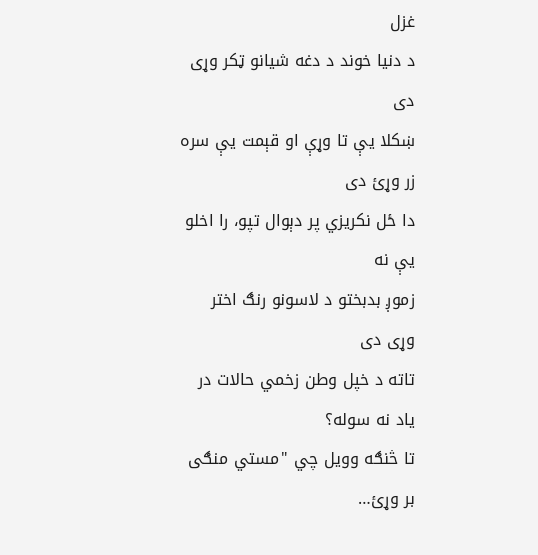غزل
د دنیا خوند د دغه شیانو ټکر وړی دی
ښکلا یې تا وړې او قېمت یې سره زر وړئ دی
دا ځل نکریزي پر دېوال تپو، را اخلو یې نه
زموږ بدبختو د لاسونو رنګ اختر وړی دی
تاته د خپل وطن زخمي حالات در یاد نه سوله؟
تا څنګه وویل چي "مستي منګی بر وړئ…